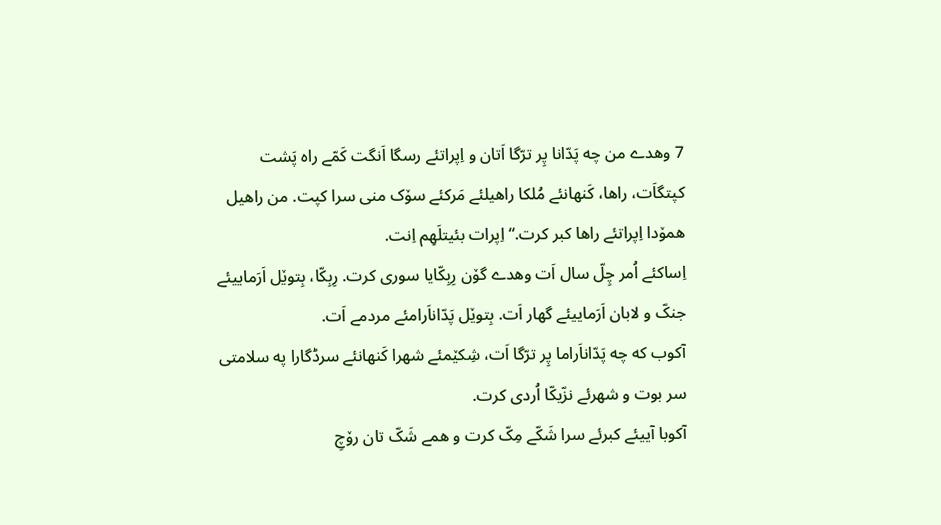7 وهدے من چه پَدّانا پِر ترّگا اَتان و اِپراتئے رسگا اَنگت کَمّے راه پَشت کپتگاَت، راها، کَنهانئے مُلکا راهیلئے مَرکئے سۆک منی سرا کپت. من راهیل همۆدا اِپراتئے راها کبر کرت.“ اِپرات بئیتلَهِم اِنت.
اِساکئے اُمر چِلّ سال اَت وهدے گۆن رِبِکّایا سوری کرت. رِبِکّا، بِتوێل اَرَماییئے جنکّ و لابان اَرَماییئے گهار اَت. بِتوێل پَدّاناَرامئے مردمے اَت.
آکوب که چه پَدّاناَراما پِر ترّگا اَت، شِکێمئے شهرا کَنهانئے سرڈگارا په سلامتی سر بوت و شهرئے نزّیکّا اُردی کرت.
آکوبا آییئے کبرئے سرا شَکّے مِکّ کرت و همے شَکّ تان رۆچِ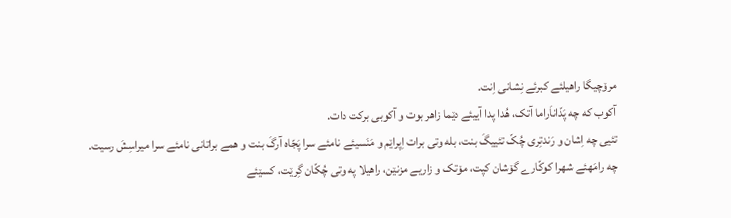مرۆچیگا راهیلئے کبرئے نِشانی اِنت.
آکوب که چه پَدّاناَراما آتک، هُدا پدا آییئے دێما زاهر بوت و آکوبی برکت دات.
تئیی چه اِشان و رَندتِری چُکّ تئییگَ بنت، بله وتی برات اِپراێم و مَنَسیئے نامئے سرا پَجّاه آرگَ بنت و همے براتانی نامئے سرا میراسِشَ رسیت.
چه رامَهئے شهرا کوکّارے گۆشان کپت، مۆتک و زاریے مزنێن، راهیلا په وتی چُکّان گِرێت، کسێئے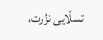تسلّایی نزُرت،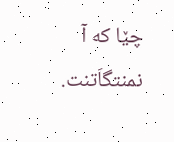چێا که آ نمنتگاَتنت.